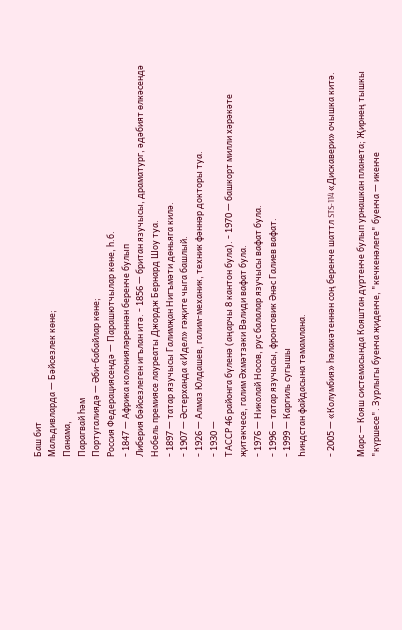Баш бит
Мальдивларда — Бәйсезлек көне;
Панама,
Парагвай һәм
Португалиядә — Әби-бабайлар көне;
Россия Федерациясендә — Парашютчылар көне, һ.б.
- 1847 — Африка колонияләреннән беренче булып
Либерия бәйсезлеген игълан итә. - 1856 — британ язучысы, драматург, әдәбият өлкәсендә Нобель премиясе лауреаты Джордж Бернард Шоу туа.
- 1897 — татар язучысы Галимҗан Нигъмәти дөньяга килә.
- 1907 — Әстерханда «Идел» гәҗите чыга башлый.
- 1926 — Алмаз Юлдашев, галим-механик, техник фәннәр докторы туа.
- 1930 —
ТАССР 46 районга бүленә (аңарчы 8 кантон була). - 1970 — башкорт милли хәрәкәте җитәкчесе, галим Әхмәтзәки Вәлиди вафат була.
- 1976 — Николай Носов, рус балалар язучысы вафат була.
- 1996 — татар язучысы, фронтовик Әнәс Галиев вафат.
- 1999 — Каргиль сугышы
Һиндстан файдасына тәмамлана.

- 2005 — «Колумбия» һәлакәтеннән соң беренче шаттл STS-114 «Дискавери» очышка китә.

Марс — Кояш системасында Кояштан дүртенче булып урнашкан планета; Җирнең тышкы "күршесе". Зурлыгы буенча җиденче, "кечкенәлеге" буенча — икенче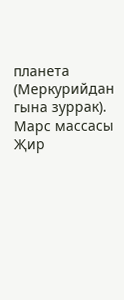планета (Меркурийдан гына зуррак). Марс массасы Җир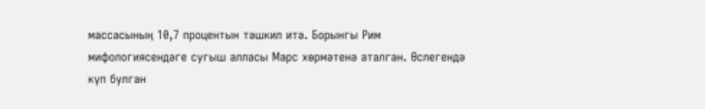массасының 10,7 процентын тәшкил итә. Борынгы Рим мифологиясендәге сугыш алласы Марс хөрмәтенә аталган. Өслегендә күп булган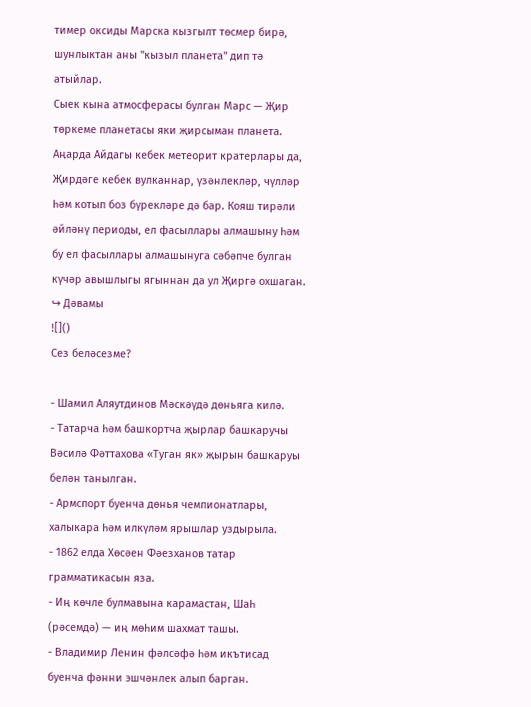тимер оксиды Марска кызгылт төсмер бирә, шунлыктан аны "кызыл планета" дип тә атыйлар.
Сыек кына атмосферасы булган Марс — Җир төркеме планетасы яки җирсыман планета. Аңарда Айдагы кебек метеорит кратерлары да, Җирдәге кебек вулканнар, үзәнлекләр, чүлләр һәм котып боз бүрекләре дә бар. Кояш тирәли әйләнү периоды, ел фасыллары алмашыну һәм бу ел фасыллары алмашынуга сәбәпче булган күчәр авышлыгы ягыннан да ул Җиргә охшаган. ↪ Дәвамы
![]()
Сез беләсезме?

- Шамил Аляутдинов Мәскәүдә дөньяга килә.
- Татарча һәм башкортча җырлар башкаручы Вәсилә Фәттахова «Туган як» җырын башкаруы белән танылган.
- Армспорт буенча дөнья чемпионатлары, халыкара һәм илкүләм ярышлар уздырыла.
- 1862 елда Хөсәен Фәезханов татар грамматикасын яза.
- Иң көчле булмавына карамастан, Шаһ (рәсемдә) — иң мөһим шахмат ташы.
- Владимир Ленин фәлсәфә һәм икътисад буенча фәнни эшчәнлек алып барган.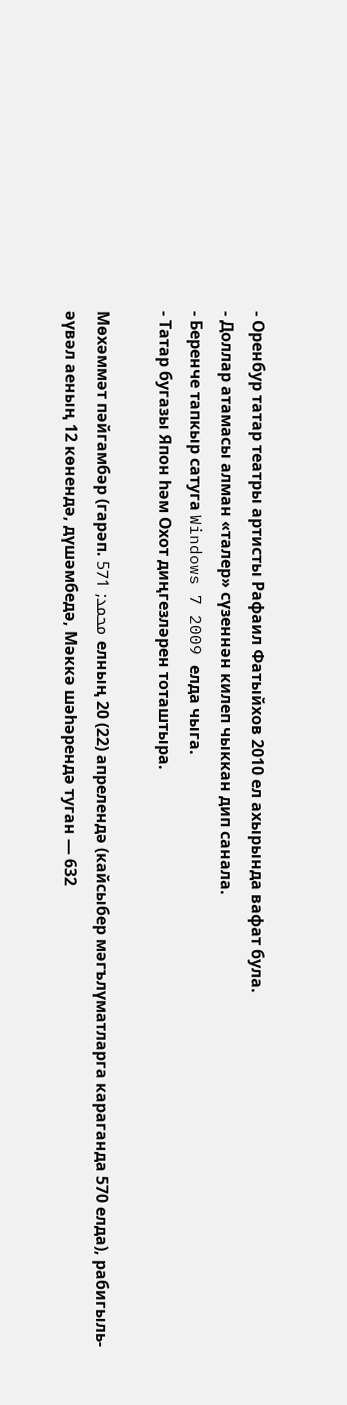- Оренбур татар театры артисты Рафаил Фатыйхов 2010 ел ахырында вафат була.
- Доллар атамасы алман «талер» сүзеннән килеп чыккан дип санала.
- Беренче тапкыр сатуга Windows 7 2009 елда чыга.
- Татар бугазы Япон һәм Охот диңгезләрен тоташтыра.

Мөхәммәт пәйгамбәр (гарәп. محمد; 571 елның 20 (22) апрелендә (кайсыбер мәгълүматларга караганда 570 елда), рабигыль-әүвәл аеның 12 көнендә, дүшәмбедә, Мәккә шәһәрендә туган — 632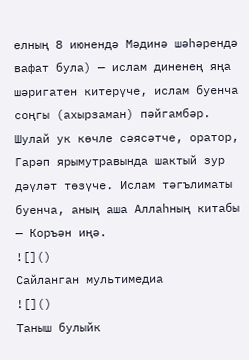елның 8 июнендә Мәдинә шәһәрендә вафат була) — ислам диненең яңа шәригатен китерүче, ислам буенча соңгы (ахырзаман) пәйгамбәр.
Шулай ук көчле сәясәтче, оратор, Гарәп ярымутравында шактый зур дәүләт төзүче. Ислам тәгълиматы буенча, аның аша Аллаһның китабы — Коръән иңә.
![]()
Сайланган мультимедиа
![]()
Таныш булыйк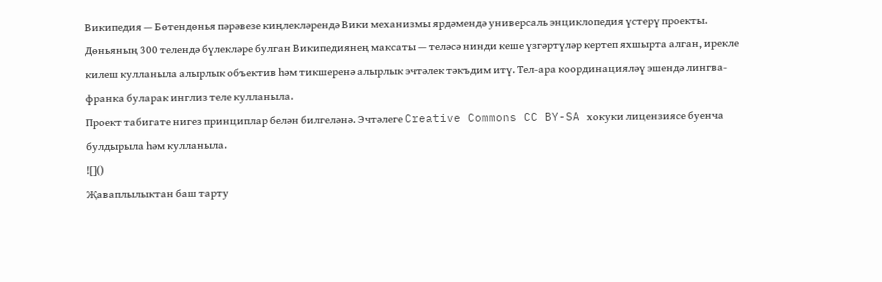Википедия — Бөтендөнья пәрәвезе киңлекләрендә Вики механизмы ярдәмендә универсаль энциклопедия үстерү проекты.
Дөньяның 300 телендә бүлекләре булган Википедиянең максаты — теләсә нинди кеше үзгәртүләр кертеп яхшырта алган, ирекле килеш кулланыла алырлык объектив һәм тикшеренә алырлык эчтәлек тәкъдим итү. Тел-ара координацияләү эшендә лингва-франка буларак инглиз теле кулланыла.
Проект табигате нигез принциплар белән билгеләнә. Эчтәлеге Creative Commons CC BY-SA хокуки лицензиясе буенча булдырыла һәм кулланыла.
![]()
Җаваплылыктан баш тарту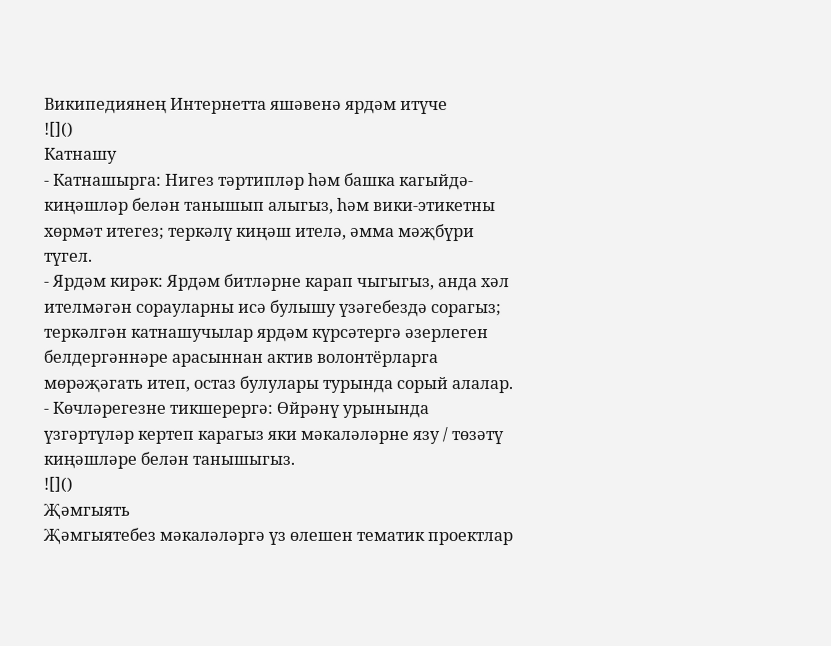Википедиянең Интернетта яшәвенә ярдәм итүче
![]()
Катнашу
- Катнашырга: Нигез тәртипләр һәм башка кагыйдә-киңәшләр белән танышып алыгыз, һәм вики-этикетны хөрмәт итегез; теркәлү киңәш ителә, әмма мәҗбүри түгел.
- Ярдәм кирәк: Ярдәм битләрне карап чыгыгыз, анда хәл ителмәгән сорауларны исә булышу үзәгебездә сорагыз; теркәлгән катнашучылар ярдәм күрсәтергә әзерлеген белдергәннәре арасыннан актив волонтёрларга мөрәҗәгать итеп, остаз булулары турында сорый алалар.
- Көчләрегезне тикшерергә: Өйрәнү урынында үзгәртүләр кертеп карагыз яки мәкаләләрне язу / төзәтү киңәшләре белән танышыгыз.
![]()
Җәмгыять
Җәмгыятебез мәкаләләргә үз өлешен тематик проектлар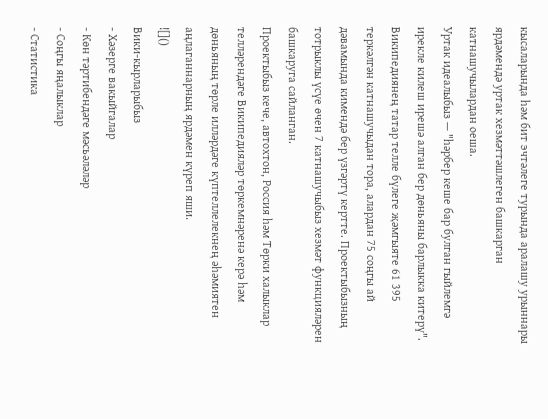кысаларында һәм бит эчтәлеге турында аралашу урыннары ярдәмендә уртак хезмәттәшлеген башкарган катнашучылардан оеша.
Уртак идеалыбыз — "һәрбер кеше бар булган гыйлемгә ирекле килеш ирешә алган бер дөньяны барлыкка китерү".
Википедиянең татар телле бүлеге җәмгыяте 61 395 теркәлгән катнашучыдан тора, алардан 75 соңгы ай дәвамында кимендә бер үзгәртү кертте. Проектыбызның тотрыклы үсүе өчен 7 катнашучыбыз хезмәт функцияләрен башкаруга сайланган.
Проектыбыз кече, автохтон, Россия һәм Төрки халыклар телләрендәге Википедияләр төркемнәренә керә һәм дөньяның төрле илләрдәге күптеллелекнең әһәмиятен аңлаганнарның ярдәмен күреп яши.
![]()
Вики-кырларыбыз
- Хәзерге вакыйгалар
- Көн тәртибендәге мәсьәләләр
- Соңгы яңалыклар
- Статистика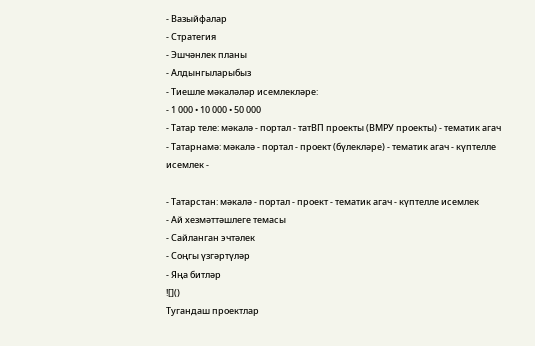- Вазыйфалар
- Стратегия
- Эшчәнлек планы
- Алдынгыларыбыз
- Тиешле мәкаләләр исемлекләре:
- 1 000 • 10 000 • 50 000
- Татар теле: мәкалә - портал - татВП проекты (ВМРУ проекты) - тематик агач
- Татарнамә: мәкалә - портал - проект (бүлекләре) - тематик агач - күптелле исемлек -

- Татарстан: мәкалә - портал - проект - тематик агач - күптелле исемлек
- Ай хезмәттәшлеге темасы
- Сайланган эчтәлек
- Соңгы үзгәртүләр
- Яңа битләр
![]()
Тугандаш проектлар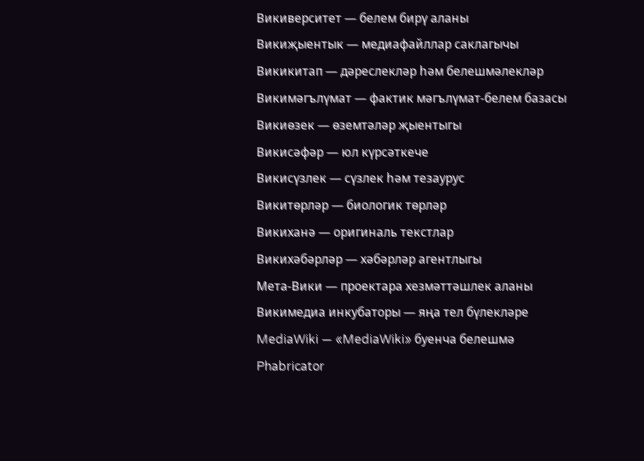Викиверситет — белем бирү аланы
Викиҗыентык — медиафайллар саклагычы
Викикитап — дәреслекләр һәм белешмәлекләр
Викимәгълүмат — фактик мәгълүмат-белем базасы
Викиөзек — өземтәләр җыентыгы
Викисәфәр — юл күрсәткече
Викисүзлек — сүзлек һәм тезаурус
Викитөрләр — биологик төрләр
Викиханә — оригиналь текстлар
Викихәбәрләр — хәбәрләр агентлыгы
Мета-Вики — проектара хезмәттәшлек аланы
Викимедиа инкубаторы — яңа тел бүлекләре
MediaWiki — «MediaWiki» буенча белешмә
Phabricator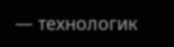— технологик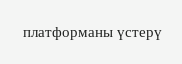платформаны үстерү